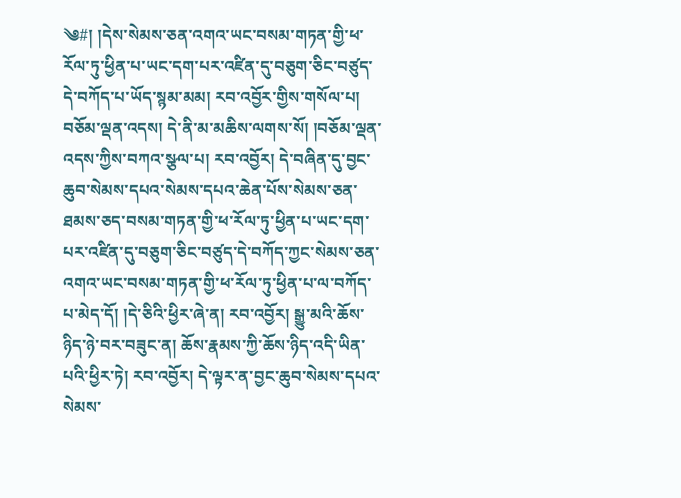༄#། །དེས་སེམས་ཅན་འགའ་ཡང་བསམ་གཏན་གྱི་ཕ་རོལ་ཏུ་ཕྱིན་པ་ཡང་དག་པར་འཛིན་དུ་བཅུག་ཅིང་བཙུད་དེ་བཀོད་པ་ཡོད་སྙམ་མམ། རབ་འབྱོར་གྱིས་གསོལ་པ། བཅོམ་ལྡན་འདས། དེ་ནི་མ་མཆིས་ལགས་སོ། །བཅོམ་ལྡན་འདས་ཀྱིས་བཀའ་སྩལ་པ། རབ་འབྱོར། དེ་བཞིན་དུ་བྱང་ཆུབ་སེམས་དཔའ་སེམས་དཔའ་ཆེན་པོས་སེམས་ཅན་ཐམས་ཅད་བསམ་གཏན་གྱི་ཕ་རོལ་ཏུ་ཕྱིན་པ་ཡང་དག་པར་འཛིན་དུ་བཅུག་ཅིང་བཙུད་དེ་བཀོད་ཀྱང་སེམས་ཅན་འགའ་ཡང་བསམ་གཏན་གྱི་ཕ་རོལ་ཏུ་ཕྱིན་པ་ལ་བཀོད་པ་མེད་དོ། །དེ་ཅིའི་ཕྱིར་ཞེ་ན། རབ་འབྱོར། སྒྱུ་མའི་ཆོས་ཉིད་ཉེ་བར་བཟུང་ན། ཆོས་རྣམས་ཀྱི་ཆོས་ཉིད་འདི་ཡིན་པའི་ཕྱིར་ཏེ། རབ་འབྱོར། དེ་ལྟར་ན་བྱང་ཆུབ་སེམས་དཔའ་སེམས་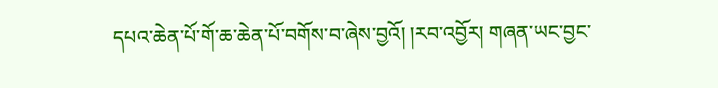དཔའ་ཆེན་པོ་གོ་ཆ་ཆེན་པོ་བགོས་བ་ཞེས་བྱའོ། །རབ་འབྱོར། གཞན་ཡང་བྱང་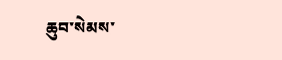ཆུབ་སེམས་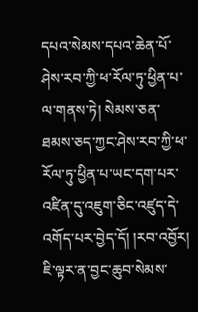དཔའ་སེམས་དཔའ་ཆེན་པོ་ཤེས་རབ་ཀྱི་ཕ་རོལ་ཏུ་ཕྱིན་པ་ལ་གནས་ཏེ། སེམས་ཅན་ཐམས་ཅད་ཀྱང་ཤེས་རབ་ཀྱི་ཕ་རོལ་ཏུ་ཕྱིན་པ་ཡང་དག་པར་འཛིན་དུ་འཇུག་ཅིང་འཛུད་དེ་འགོད་པར་བྱེད་དོ། །རབ་འབྱོར། ཇི་ལྟར་ན་བྱང་ཆུབ་སེམས་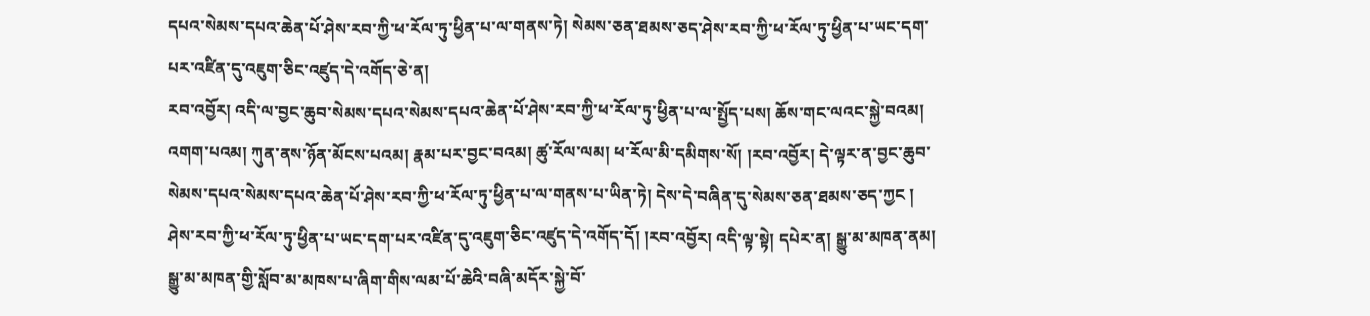དཔའ་སེམས་དཔའ་ཆེན་པོ་ཤེས་རབ་ཀྱི་ཕ་རོལ་ཏུ་ཕྱིན་པ་ལ་གནས་ཏེ། སེམས་ཅན་ཐམས་ཅད་ཤེས་རབ་ཀྱི་ཕ་རོལ་ཏུ་ཕྱིན་པ་ཡང་དག་པར་འཛིན་དུ་འཇུག་ཅིང་འཛུད་དེ་འགོད་ཅེ་ན།
རབ་འབྱོར། འདི་ལ་བྱང་ཆུབ་སེམས་དཔའ་སེམས་དཔའ་ཆེན་པོ་ཤེས་རབ་ཀྱི་ཕ་རོལ་ཏུ་ཕྱིན་པ་ལ་སྤྱོད་པས། ཆོས་གང་ལའང་སྐྱེ་བའམ། འགག་པའམ། ཀུན་ནས་ཉོན་མོངས་པའམ། རྣམ་པར་བྱང་བའམ། ཚུ་རོལ་ལམ། ཕ་རོལ་མི་དམིགས་སོ། །རབ་འབྱོར། དེ་ལྟར་ན་བྱང་ཆུབ་སེམས་དཔའ་སེམས་དཔའ་ཆེན་པོ་ཤེས་རབ་ཀྱི་ཕ་རོལ་ཏུ་ཕྱིན་པ་ལ་གནས་པ་ཡིན་ཏེ། དེས་དེ་བཞིན་དུ་སེམས་ཅན་ཐམས་ཅད་ཀྱང ། ཤེས་རབ་ཀྱི་ཕ་རོལ་ཏུ་ཕྱིན་པ་ཡང་དག་པར་འཛིན་དུ་འཇུག་ཅིང་འཛུད་དེ་འགོད་དོ། །རབ་འབྱོར། འདི་ལྟ་སྟེ། དཔེར་ན། སྒྱུ་མ་མཁན་ནམ། སྒྱུ་མ་མཁན་གྱི་སློབ་མ་མཁས་པ་ཞིག་གིས་ལམ་པོ་ཆེའི་བཞི་མདོར་སྐྱེ་བོ་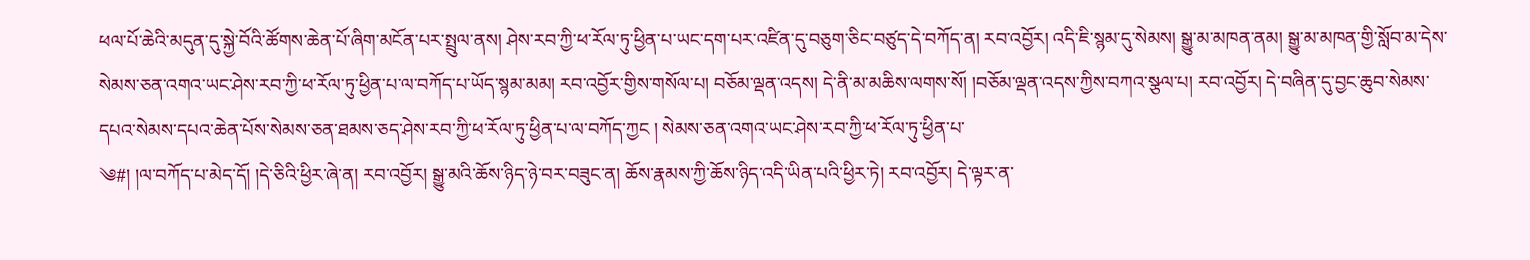ཕལ་པོ་ཆེའི་མདུན་དུ་སྐྱེ་བོའི་ཚོགས་ཆེན་པོ་ཞིག་མངོན་པར་སྤྲུལ་ནས། ཤེས་རབ་ཀྱི་ཕ་རོལ་ཏུ་ཕྱིན་པ་ཡང་དག་པར་འཛིན་དུ་བཅུག་ཅིང་བཙུད་དེ་བཀོད་ན། རབ་འབྱོར། འདི་ཇི་སྙམ་དུ་སེམས། སྒྱུ་མ་མཁན་ནམ། སྒྱུ་མ་མཁན་གྱི་སློབ་མ་དེས་སེམས་ཅན་འགའ་ཡང་ཤེས་རབ་ཀྱི་ཕ་རོལ་ཏུ་ཕྱིན་པ་ལ་བཀོད་པ་ཡོད་སྙམ་མམ། རབ་འབྱོར་གྱིས་གསོལ་པ། བཅོམ་ལྡན་འདས། དེ་ནི་མ་མཆིས་ལགས་སོ། །བཅོམ་ལྡན་འདས་ཀྱིས་བཀའ་སྩལ་པ། རབ་འབྱོར། དེ་བཞིན་དུ་བྱང་ཆུབ་སེམས་དཔའ་སེམས་དཔའ་ཆེན་པོས་སེམས་ཅན་ཐམས་ཅད་ཤེས་རབ་ཀྱི་ཕ་རོལ་ཏུ་ཕྱིན་པ་ལ་བཀོད་ཀྱང ། སེམས་ཅན་འགའ་ཡང་ཤེས་རབ་ཀྱི་ཕ་རོལ་ཏུ་ཕྱིན་པ་
༄#། །ལ་བཀོད་པ་མེད་དོ། །དེ་ཅིའི་ཕྱིར་ཞེ་ན། རབ་འབྱོར། སྒྱུ་མའི་ཆོས་ཉིད་ཉེ་བར་བཟུང་ན། ཆོས་རྣམས་ཀྱི་ཆོས་ཉིད་འདི་ཡིན་པའི་ཕྱིར་ཏེ། རབ་འབྱོར། དེ་ལྟར་ན་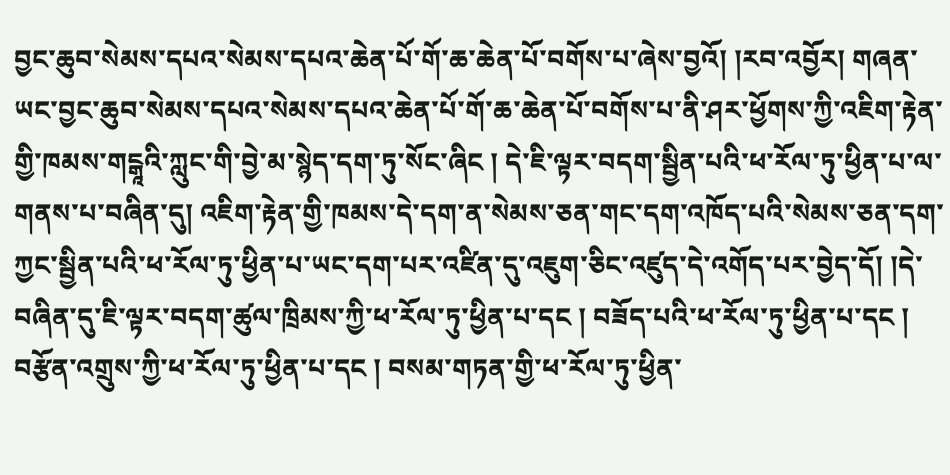བྱང་ཆུབ་སེམས་དཔའ་སེམས་དཔའ་ཆེན་པོ་གོ་ཆ་ཆེན་པོ་བགོས་པ་ཞེས་བྱའོ། །རབ་འབྱོར། གཞན་ཡང་བྱང་ཆུབ་སེམས་དཔའ་སེམས་དཔའ་ཆེན་པོ་གོ་ཆ་ཆེན་པོ་བགོས་པ་ནི་ཤར་ཕྱོགས་ཀྱི་འཇིག་རྟེན་གྱི་ཁམས་གངྒཱའི་ཀླུང་གི་བྱེ་མ་སྙེད་དག་ཏུ་སོང་ཞིང ། དེ་ཇི་ལྟར་བདག་སྦྱིན་པའི་ཕ་རོལ་ཏུ་ཕྱིན་པ་ལ་གནས་པ་བཞིན་དུ། འཇིག་རྟེན་གྱི་ཁམས་དེ་དག་ན་སེམས་ཅན་གང་དག་འཁོད་པའི་སེམས་ཅན་དག་ཀྱང་སྦྱིན་པའི་ཕ་རོལ་ཏུ་ཕྱིན་པ་ཡང་དག་པར་འཛིན་དུ་འཇུག་ཅིང་འཛུད་དེ་འགོད་པར་བྱེད་དོ། །དེ་བཞིན་དུ་ཇི་ལྟར་བདག་ཚུལ་ཁྲིམས་ཀྱི་ཕ་རོལ་ཏུ་ཕྱིན་པ་དང ། བཟོད་པའི་ཕ་རོལ་ཏུ་ཕྱིན་པ་དང ། བརྩོན་འགྲུས་ཀྱི་ཕ་རོལ་ཏུ་ཕྱིན་པ་དང ། བསམ་གཏན་གྱི་ཕ་རོལ་ཏུ་ཕྱིན་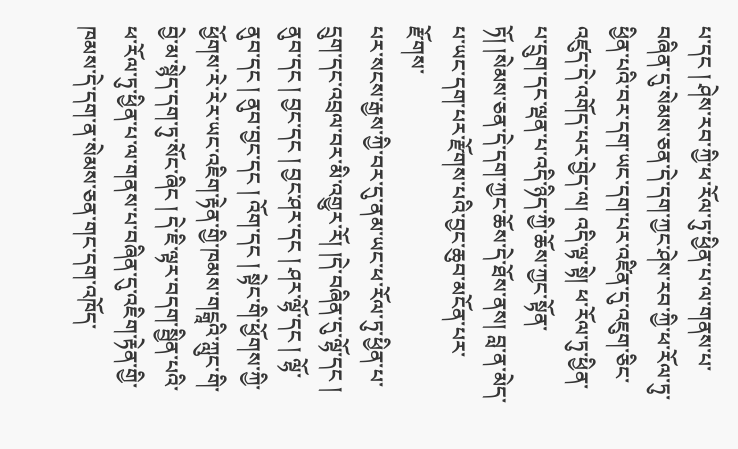པ་དང ། ཤེས་རབ་ཀྱི་ཕ་རོལ་ཏུ་ཕྱིན་པ་ལ་གནས་པ་བཞིན་དུ་སེམས་ཅན་དེ་དག་ཀྱང་ཤེས་རབ་ཀྱི་ཕ་རོལ་ཏུ་ཕྱིན་པའི་བར་དག་ཡང་དག་པར་འཛིན་དུ་འཇུག་ཅིང་འཛུད་དེ་འགོད་པར་བྱེད་ལ། འདི་ལྟ་སྟེ། ཕ་རོལ་ཏུ་ཕྱིན་པ་དྲུག་དང་ལྡན་པ་འདི་ཉིད་ཀྱི་ཆོས་ཀྱང་སྟོན་ཏོ། །སེམས་ཅན་དེ་དག་ཀྱང་ཆོས་དེ་ཐོས་ནས། བླ་ན་མེད་པ་ཡང་དག་པར་རྫོགས་པའི་བྱང་ཆུབ་མངོན་པར་རྫོགས་
པར་སངས་རྒྱས་ཀྱི་བར་དུ་ནམ་ཡང་ཕ་རོལ་ཏུ་ཕྱིན་པ་དྲུག་དང་འབྲལ་བར་མི་འགྱུར་རོ། །དེ་བཞིན་དུ་ལྷོ་དང ། ནུབ་དང ། བྱང་དང ། བྱང་ཤར་དང ། ཤར་ལྷོ་དང ། ལྷོ་ནུབ་དང ། ནུབ་བྱང་དང ། འོག་དང ། སྟེང་གི་ཕྱོགས་ཀྱི་ཕྱོགས་རེ་རེར་ཡང་འཇིག་རྟེན་གྱི་ཁམས་གངྒཱའི་ཀླུང་གི་བྱེ་མ་སྙེད་དག་ཏུ་སོང་ཞིང ། དེ་ཇི་ལྟར་བདག་སྦྱིན་པའི་ཕ་རོལ་ཏུ་ཕྱིན་པ་ལ་གནས་པ་བཞིན་དུ་འཇིག་རྟེན་གྱི་ཁམས་དེ་དག་ན་སེམས་ཅན་གང་དག་འཁོད་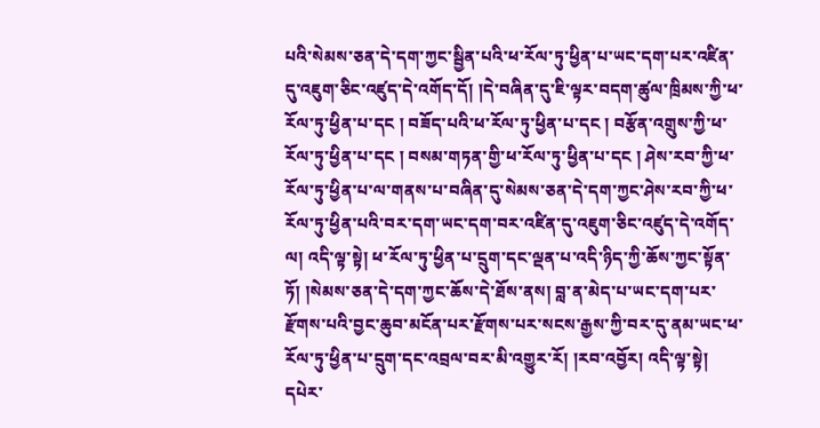པའི་སེམས་ཅན་དེ་དག་ཀྱང་སྦྱིན་པའི་ཕ་རོལ་ཏུ་ཕྱིན་པ་ཡང་དག་པར་འཛིན་དུ་འཇུག་ཅིང་འཛུད་དེ་འགོད་དོ། །དེ་བཞིན་དུ་ཇི་ལྟར་བདག་ཚུལ་ཁྲིམས་ཀྱི་ཕ་རོལ་ཏུ་ཕྱིན་པ་དང ། བཟོད་པའི་ཕ་རོལ་ཏུ་ཕྱིན་པ་དང ། བརྩོན་འགྲུས་ཀྱི་ཕ་རོལ་ཏུ་ཕྱིན་པ་དང ། བསམ་གཏན་གྱི་ཕ་རོལ་ཏུ་ཕྱིན་པ་དང ། ཤེས་རབ་ཀྱི་ཕ་རོལ་ཏུ་ཕྱིན་པ་ལ་གནས་པ་བཞིན་དུ་སེམས་ཅན་དེ་དག་ཀྱང་ཤེས་རབ་ཀྱི་ཕ་རོལ་ཏུ་ཕྱིན་པའི་བར་དག་ཡང་དག་བར་འཛིན་དུ་འཇུག་ཅིང་འཛུད་དེ་འགོད་ལ། འདི་ལྟ་སྟེ། ཕ་རོལ་ཏུ་ཕྱིན་པ་དྲུག་དང་ལྡན་པ་འདི་ཉིད་ཀྱི་ཆོས་ཀྱང་སྟོན་ཏོ། །སེམས་ཅན་དེ་དག་ཀྱང་ཆོས་དེ་ཐོས་ནས། བླ་ན་མེད་པ་ཡང་དག་པར་རྫོགས་པའི་བྱང་ཆུབ་མངོན་པར་རྫོགས་པར་སངས་རྒྱས་ཀྱི་བར་དུ་ནམ་ཡང་ཕ་རོལ་ཏུ་ཕྱིན་པ་དྲུག་དང་འབྲལ་བར་མི་འགྱུར་རོ། །རབ་འབྱོར། འདི་ལྟ་སྟེ། དཔེར་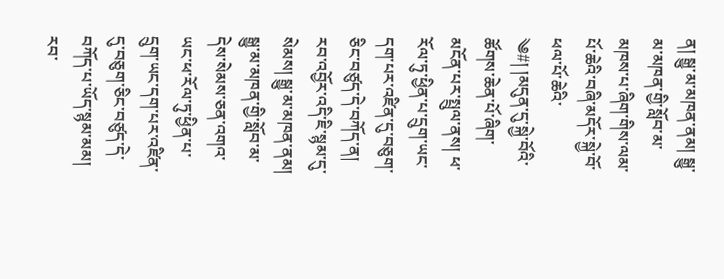ན། སྒྱུ་མ་མཁན་ནམ། སྒྱུ་མ་མཁན་གྱི་སློབ་མ་མཁས་པ་ཞིག་གིས་ལམ་པོ་ཆེའི་བཞི་མདོར་སྐྱེ་བོ་ཕལ་པོ་ཆེའི་
༄#། །མདུན་དུ་སྐྱེ་བོའི་ཚོགས་ཆེན་པོ་ཞིག་མངོན་པར་སྤྲུལ་ནས། ཕ་རོལ་ཏུ་ཕྱིན་པ་དྲུག་ཡང་དག་པར་འཛིན་དུ་བཅུག་ཅིང་བཙུད་དེ་བཀོད་ན། རབ་འབྱོར་འདི་ཇི་སྙམ་དུ་སེམས། སྒྱུ་མ་མཁན་ནམ། སྒྱུ་མ་མཁན་གྱི་སློབ་མ་དེས་སེམས་ཅན་འགའ་ཡང་ཕ་རོལ་ཏུ་ཕྱིན་པ་དྲུག་ཡང་དག་པར་འཛིན་དུ་བཅུག་ཅིང་བཙུད་དེ་བཀོད་པ་ཡོད་སྙམ་མམ། རབ་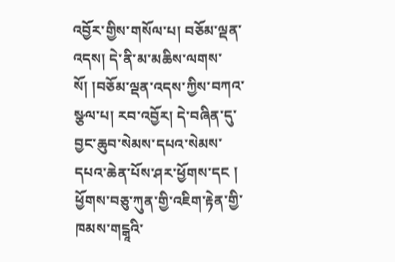འབྱོར་གྱིས་གསོལ་པ། བཅོམ་ལྡན་འདས། དེ་ནི་མ་མཆིས་ལགས་སོ། །བཅོམ་ལྡན་འདས་ཀྱིས་བཀའ་སྩལ་པ། རབ་འབྱོར། དེ་བཞིན་དུ་བྱང་ཆུབ་སེམས་དཔའ་སེམས་དཔའ་ཆེན་པོས་ཤར་ཕྱོགས་དང ། ཕྱོགས་བཅུ་ཀུན་གྱི་འཇིག་རྟེན་གྱི་ཁམས་གངྒཱའི་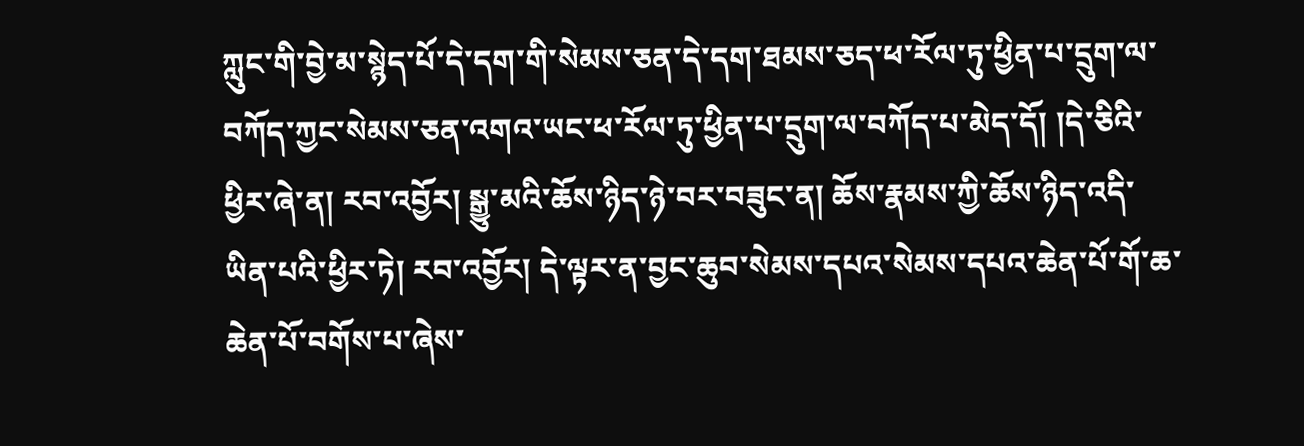ཀླུང་གི་བྱེ་མ་སྙེད་པོ་དེ་དག་གི་སེམས་ཅན་དེ་དག་ཐམས་ཅད་ཕ་རོལ་ཏུ་ཕྱིན་པ་དྲུག་ལ་བཀོད་ཀྱང་སེམས་ཅན་འགའ་ཡང་ཕ་རོལ་ཏུ་ཕྱིན་པ་དྲུག་ལ་བཀོད་པ་མེད་དོ། །དེ་ཅིའི་ཕྱིར་ཞེ་ན། རབ་འབྱོར། སྒྱུ་མའི་ཆོས་ཉིད་ཉེ་བར་བཟུང་ན། ཆོས་རྣམས་ཀྱི་ཆོས་ཉིད་འདི་ཡིན་པའི་ཕྱིར་ཏེ། རབ་འབྱོར། དེ་ལྟར་ན་བྱང་ཆུབ་སེམས་དཔའ་སེམས་དཔའ་ཆེན་པོ་གོ་ཆ་ཆེན་པོ་བགོས་པ་ཞེས་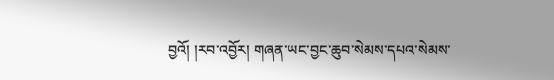བྱའོ། །རབ་འབྱོར། གཞན་ཡང་བྱང་ཆུབ་སེམས་དཔའ་སེམས་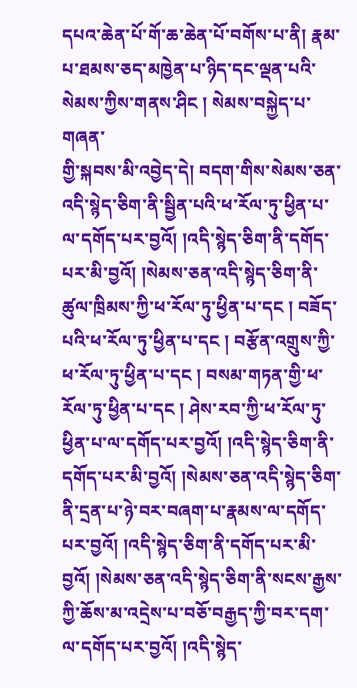དཔའ་ཆེན་པོ་གོ་ཆ་ཆེན་པོ་བགོས་པ་ནི། རྣམ་པ་ཐམས་ཅད་མཁྱེན་པ་ཉིད་དང་ལྡན་པའི་སེམས་ཀྱིས་གནས་ཤིང ། སེམས་བསྐྱེད་པ་གཞན་
གྱི་སྐབས་མི་འབྱེད་དེ། བདག་གིས་སེམས་ཅན་འདི་སྙེད་ཅིག་ནི་སྦྱིན་པའི་ཕ་རོལ་ཏུ་ཕྱིན་པ་ལ་དགོད་པར་བྱའོ། །འདི་སྙེད་ཅིག་ནི་དགོད་པར་མི་བྱའོ། །སེམས་ཅན་འདི་སྙེད་ཅིག་ནི་ཚུལ་ཁྲིམས་ཀྱི་ཕ་རོལ་ཏུ་ཕྱིན་པ་དང ། བཟོད་པའི་ཕ་རོལ་ཏུ་ཕྱིན་པ་དང ། བརྩོན་འགྲུས་ཀྱི་ཕ་རོལ་ཏུ་ཕྱིན་པ་དང ། བསམ་གཏན་གྱི་ཕ་རོལ་ཏུ་ཕྱིན་པ་དང ། ཤེས་རབ་ཀྱི་ཕ་རོལ་ཏུ་ཕྱིན་པ་ལ་དགོད་པར་བྱའོ། །འདི་སྙེད་ཅིག་ནི་དགོད་པར་མི་བྱའོ། །སེམས་ཅན་འདི་སྙེད་ཅིག་ནི་དྲན་པ་ཉེ་བར་བཞག་པ་རྣམས་ལ་དགོད་པར་བྱའོ། །འདི་སྙེད་ཅིག་ནི་དགོད་པར་མི་བྱའོ། །སེམས་ཅན་འདི་སྙེད་ཅིག་ནི་སངས་རྒྱས་ཀྱི་ཆོས་མ་འདྲེས་པ་བཅོ་བརྒྱད་ཀྱི་བར་དག་ལ་དགོད་པར་བྱའོ། །འདི་སྙེད་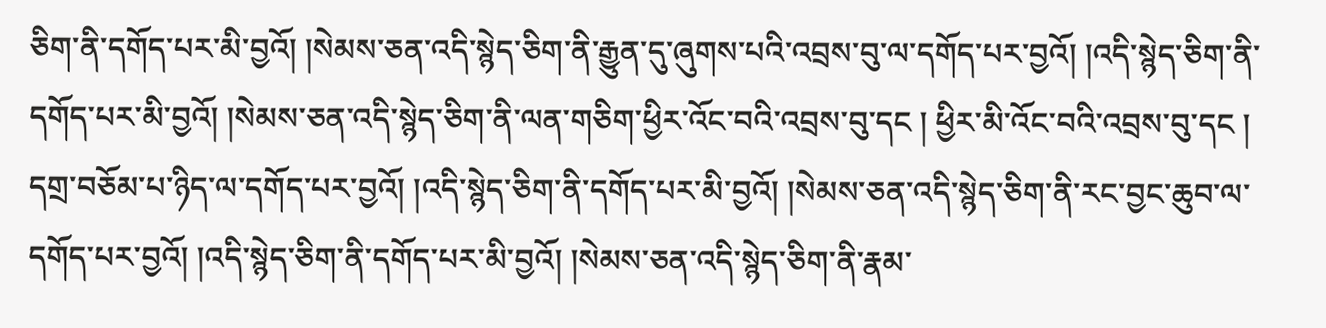ཅིག་ནི་དགོད་པར་མི་བྱའོ། །སེམས་ཅན་འདི་སྙེད་ཅིག་ནི་རྒྱུན་དུ་ཞུགས་པའི་འབྲས་བུ་ལ་དགོད་པར་བྱའོ། །འདི་སྙེད་ཅིག་ནི་དགོད་པར་མི་བྱའོ། །སེམས་ཅན་འདི་སྙེད་ཅིག་ནི་ལན་གཅིག་ཕྱིར་འོང་བའི་འབྲས་བུ་དང ། ཕྱིར་མི་འོང་བའི་འབྲས་བུ་དང ། དགྲ་བཅོམ་པ་ཉིད་ལ་དགོད་པར་བྱའོ། །འདི་སྙེད་ཅིག་ནི་དགོད་པར་མི་བྱའོ། །སེམས་ཅན་འདི་སྙེད་ཅིག་ནི་རང་བྱང་ཆུབ་ལ་དགོད་པར་བྱའོ། །འདི་སྙེད་ཅིག་ནི་དགོད་པར་མི་བྱའོ། །སེམས་ཅན་འདི་སྙེད་ཅིག་ནི་རྣམ་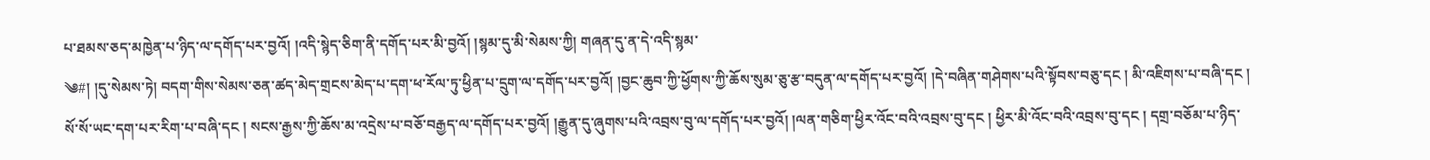པ་ཐམས་ཅད་མཁྱེན་པ་ཉིད་ལ་དགོད་པར་བྱའོ། །འདི་སྙེད་ཅིག་ནི་དགོད་པར་མི་བྱའོ། །སྙམ་དུ་མི་སེམས་ཀྱི། གཞན་དུ་ན་དེ་འདི་སྙམ་
༄#། །དུ་སེམས་ཏེ། བདག་གིས་སེམས་ཅན་ཚད་མེད་གྲངས་མེད་པ་དག་ཕ་རོལ་ཏུ་ཕྱིན་པ་དྲུག་ལ་དགོད་པར་བྱའོ། །བྱང་ཆུབ་ཀྱི་ཕྱོགས་ཀྱི་ཆོས་སུམ་ཅུ་རྩ་བདུན་ལ་དགོད་པར་བྱའོ། །དེ་བཞིན་གཤེགས་པའི་སྟོབས་བཅུ་དང ། མི་འཇིགས་པ་བཞི་དང ། སོ་སོ་ཡང་དག་པར་རིག་པ་བཞི་དང ། སངས་རྒྱས་ཀྱི་ཆོས་མ་འདྲེས་པ་བཅོ་བརྒྱད་ལ་དགོད་པར་བྱའོ། །རྒྱུན་དུ་ཞུགས་པའི་འབྲས་བུ་ལ་དགོད་པར་བྱའོ། །ལན་གཅིག་ཕྱིར་འོང་བའི་འབྲས་བུ་དང ། ཕྱིར་མི་འོང་བའི་འབྲས་བུ་དང ། དགྲ་བཅོམ་པ་ཉིད་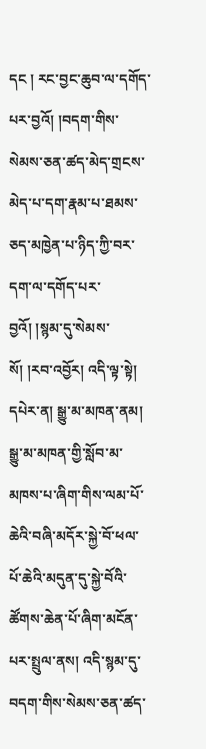དང ། རང་བྱང་ཆུབ་ལ་དགོད་པར་བྱའོ། །བདག་གིས་སེམས་ཅན་ཚད་མེད་གྲངས་མེད་པ་དག་རྣམ་པ་ཐམས་ཅད་མཁྱེན་པ་ཉིད་ཀྱི་བར་དག་ལ་དགོད་པར་བྱའོ། །སྙམ་དུ་སེམས་སོ། །རབ་འབྱོར། འདི་ལྟ་སྟེ། དཔེར་ན། སྒྱུ་མ་མཁན་ནམ། སྒྱུ་མ་མཁན་གྱི་སློབ་མ་མཁས་པ་ཞིག་གིས་ལམ་པོ་ཆེའི་བཞི་མདོར་སྐྱེ་བོ་ཕལ་པོ་ཆེའི་མདུན་དུ་སྐྱེ་བོའི་ཚོགས་ཆེན་པོ་ཞིག་མངོན་པར་སྤྲུལ་ནས། འདི་སྙམ་དུ་བདག་གིས་སེམས་ཅན་ཚད་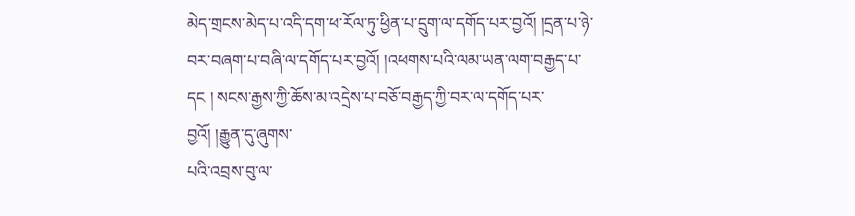མེད་གྲངས་མེད་པ་འདི་དག་ཕ་རོལ་ཏུ་ཕྱིན་པ་དྲུག་ལ་དགོད་པར་བྱའོ། །དྲན་པ་ཉེ་བར་བཞག་པ་བཞི་ལ་དགོད་པར་བྱའོ། །འཕགས་པའི་ལམ་ཡན་ལག་བརྒྱད་པ་དང ། སངས་རྒྱས་ཀྱི་ཆོས་མ་འདྲེས་པ་བཅོ་བརྒྱད་ཀྱི་བར་ལ་དགོད་པར་བྱའོ། །རྒྱུན་དུ་ཞུགས་
པའི་འབྲས་བུ་ལ་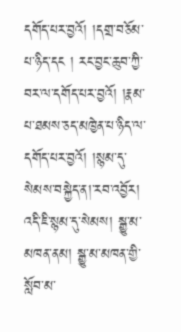དགོད་པར་བྱའོ། །དགྲ་བཅོམ་པ་ཉིད་དང ། རང་བྱང་ཆུབ་ཀྱི་བར་ལ་དགོད་པར་བྱའོ། །རྣམ་པ་ཐམས་ཅད་མཁྱེན་པ་ཉིད་ལ་དགོད་པར་བྱའོ། །སྙམ་དུ་སེམས་བསྐྱེད་ན།་རབ་འབྱོར། འདི་ཇི་སྙམ་དུ་སེམས། སྒྱུ་མ་མཁན་ནམ། སྒྱུ་མ་མཁན་གྱི་སློབ་མ་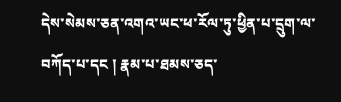དེས་སེམས་ཅན་འགའ་ཡང་ཕ་རོལ་ཏུ་ཕྱིན་པ་དྲུག་ལ་བཀོད་པ་དང ། རྣམ་པ་ཐམས་ཅད་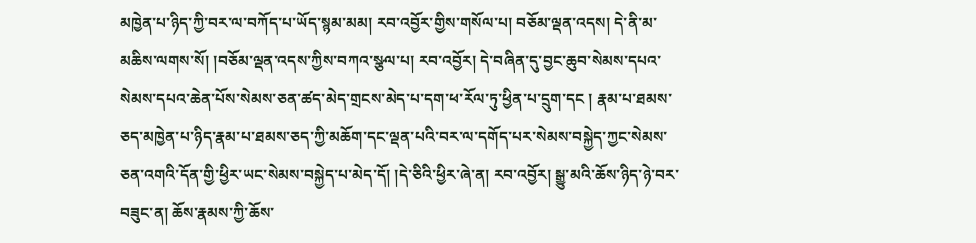མཁྱེན་པ་ཉིད་ཀྱི་བར་ལ་བཀོད་པ་ཡོད་སྙམ་མམ། རབ་འབྱོར་གྱིས་གསོལ་པ། བཅོམ་ལྡན་འདས། དེ་ནི་མ་མཆིས་ལགས་སོ། །བཅོམ་ལྡན་འདས་ཀྱིས་བཀའ་སྩལ་པ། རབ་འབྱོར། དེ་བཞིན་དུ་བྱང་ཆུབ་སེམས་དཔའ་སེམས་དཔའ་ཆེན་པོས་སེམས་ཅན་ཚད་མེད་གྲངས་མེད་པ་དག་ཕ་རོལ་ཏུ་ཕྱིན་པ་དྲུག་དང ། རྣམ་པ་ཐམས་ཅད་མཁྱེན་པ་ཉིད་རྣམ་པ་ཐམས་ཅད་ཀྱི་མཆོག་དང་ལྡན་པའི་བར་ལ་དགོད་པར་སེམས་བསྐྱེད་ཀྱང་སེམས་ཅན་འགའི་དོན་གྱི་ཕྱིར་ཡང་སེམས་བསྐྱེད་པ་མེད་དོ། །དེ་ཅིའི་ཕྱིར་ཞེ་ན། རབ་འབྱོར། སྒྱུ་མའི་ཆོས་ཉིད་ཉེ་བར་བཟུང་ན། ཆོས་རྣམས་ཀྱི་ཆོས་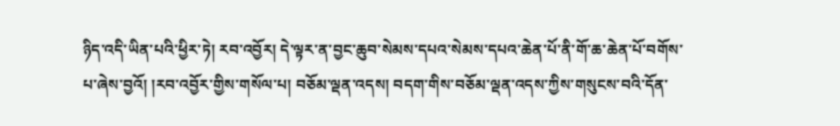ཉིད་འདི་ཡིན་པའི་ཕྱིར་ཏེ། རབ་འབྱོར། དེ་ལྟར་ན་བྱང་ཆུབ་སེམས་དཔའ་སེམས་དཔའ་ཆེན་པོ་ནི་གོ་ཆ་ཆེན་པོ་བགོས་པ་ཞེས་བྱའོ། །རབ་འབྱོར་གྱིས་གསོལ་པ། བཅོམ་ལྡན་འདས། བདག་གིས་བཅོམ་ལྡན་འདས་ཀྱིས་གསུངས་བའི་དོན་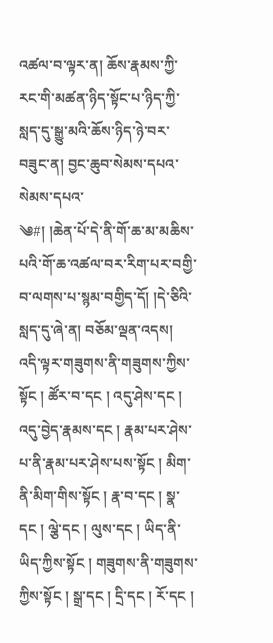འཚལ་བ་ལྟར་ན། ཆོས་རྣམས་ཀྱི་རང་གི་མཚན་ཉིད་སྟོང་པ་ཉིད་ཀྱི་སླད་དུ་སྒྱུ་མའི་ཆོས་ཉིད་ཉེ་བར་བཟུང་ན། བྱང་ཆུབ་སེམས་དཔའ་སེམས་དཔའ་
༄#། །ཆེན་པོ་དེ་ནི་གོ་ཆ་མ་མཆིས་པའི་གོ་ཆ་འཚལ་བར་རིག་པར་བགྱི་བ་ལགས་པ་སྙམ་བགྱིད་དོ། །དེ་ཅིའི་སླད་དུ་ཞེ་ན། བཅོམ་ལྡན་འདས། འདི་ལྟར་གཟུགས་ནི་གཟུགས་ཀྱིས་སྟོང ། ཚོར་བ་དང ། འདུ་ཤེས་དང ། འདུ་བྱེད་རྣམས་དང ། རྣམ་པར་ཤེས་པ་ནི་རྣམ་པར་ཤེས་པས་སྟོང ། མིག་ནི་མིག་གིས་སྟོང ། རྣ་བ་དང ། སྣ་དང ། ལྕེ་དང ། ལུས་དང ། ཡིད་ནི་ཡིད་ཀྱིས་སྟོང ། གཟུགས་ནི་གཟུགས་ཀྱིས་སྟོང ། སྒྲ་དང ། དྲི་དང ། རོ་དང །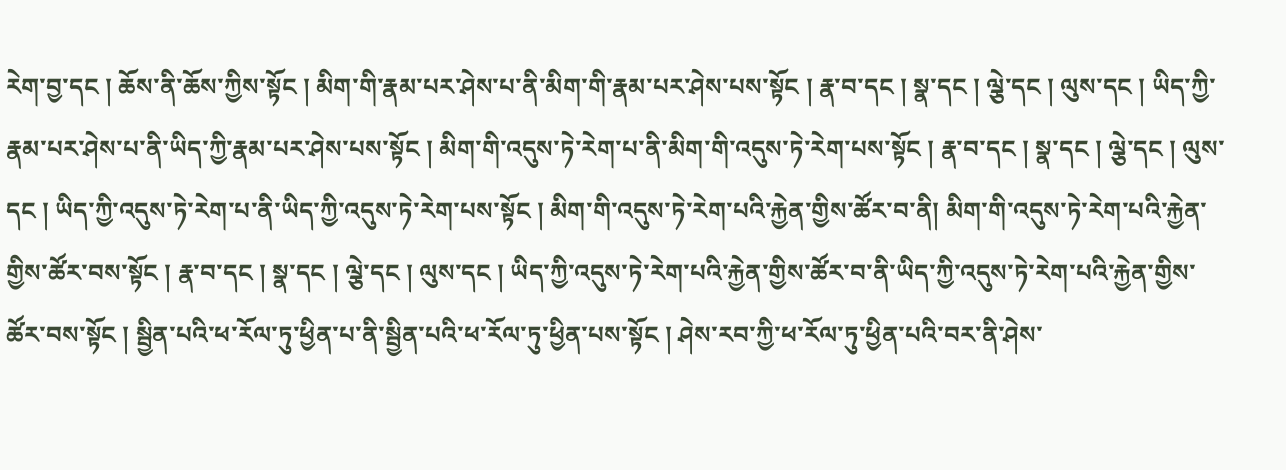རེག་བྱ་དང ། ཆོས་ནི་ཆོས་ཀྱིས་སྟོང ། མིག་གི་རྣམ་པར་ཤེས་པ་ནི་མིག་གི་རྣམ་པར་ཤེས་པས་སྟོང ། རྣ་བ་དང ། སྣ་དང ། ལྕེ་དང ། ལུས་དང ། ཡིད་ཀྱི་རྣམ་པར་ཤེས་པ་ནི་ཡིད་ཀྱི་རྣམ་པར་ཤེས་པས་སྟོང ། མིག་གི་འདུས་ཏེ་རེག་པ་ནི་མིག་གི་འདུས་ཏེ་རེག་པས་སྟོང ། རྣ་བ་དང ། སྣ་དང ། ལྕེ་དང ། ལུས་དང ། ཡིད་ཀྱི་འདུས་ཏེ་རེག་པ་ནི་ཡིད་ཀྱི་འདུས་ཏེ་རེག་པས་སྟོང ། མིག་གི་འདུས་ཏེ་རེག་པའི་རྐྱེན་གྱིས་ཚོར་བ་ནི། མིག་གི་འདུས་ཏེ་རེག་པའི་རྐྱེན་གྱིས་ཚོར་བས་སྟོང ། རྣ་བ་དང ། སྣ་དང ། ལྕེ་དང ། ལུས་དང ། ཡིད་ཀྱི་འདུས་ཏེ་རེག་པའི་རྐྱེན་གྱིས་ཚོར་བ་ནི་ཡིད་ཀྱི་འདུས་ཏེ་རེག་པའི་རྐྱེན་གྱིས་ཚོར་བས་སྟོང ། སྦྱིན་པའི་ཕ་རོལ་ཏུ་ཕྱིན་པ་ནི་སྦྱིན་པའི་ཕ་རོལ་ཏུ་ཕྱིན་པས་སྟོང ། ཤེས་རབ་ཀྱི་ཕ་རོལ་ཏུ་ཕྱིན་པའི་བར་ནི་ཤེས་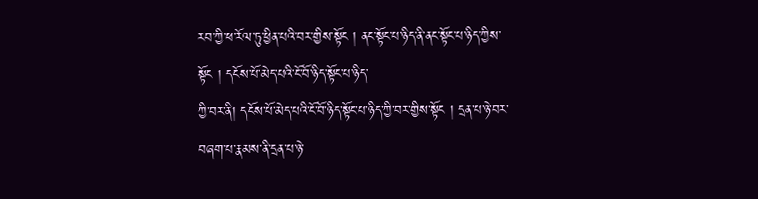རབ་ཀྱི་ཕ་རོལ་ཏུ་ཕྱིན་པའི་བར་གྱིས་སྟོང ། ནང་སྟོང་པ་ཉིད་ནི་ནང་སྟོང་པ་ཉིད་ཀྱིས་སྟོང ། དངོས་པོ་མེད་པའི་ངོ་བོ་ཉིད་སྟོང་པ་ཉིད་
ཀྱི་བར་ནི། དངོས་པོ་མེད་པའི་ངོ་བོ་ཉིད་སྟོང་པ་ཉིད་ཀྱི་བར་གྱིས་སྟོང ། དྲན་པ་ཉེ་བར་བཞག་པ་རྣམས་ནི་དྲན་པ་ཉེ་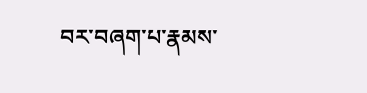བར་བཞག་པ་རྣམས་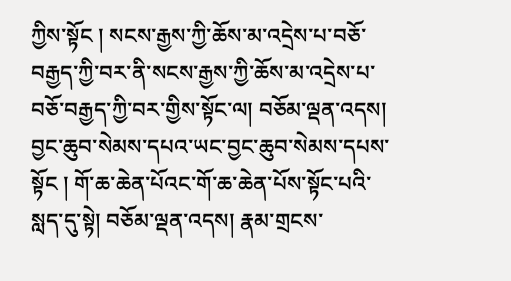ཀྱིས་སྟོང ། སངས་རྒྱས་ཀྱི་ཆོས་མ་འདྲེས་པ་བཅོ་བརྒྱད་ཀྱི་བར་ནི་སངས་རྒྱས་ཀྱི་ཆོས་མ་འདྲེས་པ་བཅོ་བརྒྱད་ཀྱི་བར་གྱིས་སྟོང་ལ། བཅོམ་ལྡན་འདས། བྱང་ཆུབ་སེམས་དཔའ་ཡང་བྱང་ཆུབ་སེམས་དཔས་སྟོང ། གོ་ཆ་ཆེན་པོའང་གོ་ཆ་ཆེན་པོས་སྟོང་པའི་སླད་དུ་སྟེ། བཅོམ་ལྡན་འདས། རྣམ་གྲངས་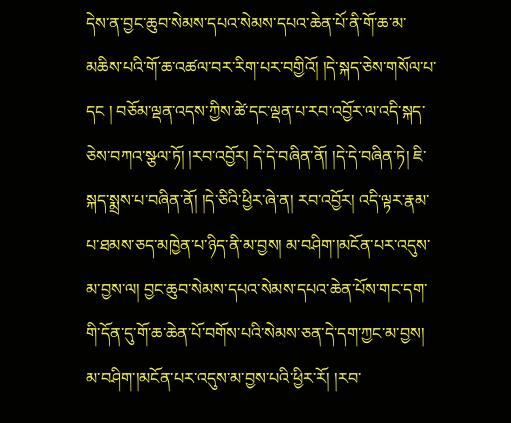དེས་ན་བྱང་ཆུབ་སེམས་དཔའ་སེམས་དཔའ་ཆེན་པོ་ནི་གོ་ཆ་མ་མཆིས་པའི་གོ་ཆ་འཚལ་བར་རིག་པར་བགྱིའོ། །དེ་སྐད་ཅེས་གསོལ་པ་དང ། བཅོམ་ལྡན་འདས་ཀྱིས་ཚེ་དང་ལྡན་པ་རབ་འབྱོར་ལ་འདི་སྐད་ཅེས་བཀའ་སྩལ་ཏོ། །རབ་འབྱོར། དེ་དེ་བཞིན་ནོ། །དེ་དེ་བཞིན་ཏེ། ཇི་སྐད་སྨྲས་པ་བཞིན་ནོ། །དེ་ཅིའི་ཕྱིར་ཞེ་ན། རབ་འབྱོར། འདི་ལྟར་རྣམ་པ་ཐམས་ཅད་མཁྱེན་པ་ཉིད་ནི་མ་བྱས། མ་བཤིག་།མངོན་པར་འདུས་མ་བྱས་ལ། བྱང་ཆུབ་སེམས་དཔའ་སེམས་དཔའ་ཆེན་པོས་གང་དག་གི་དོན་དུ་གོ་ཆ་ཆེན་པོ་བགོས་པའི་སེམས་ཅན་དེ་དག་ཀྱང་མ་བྱས། མ་བཤིག་།མངོན་པར་འདུས་མ་བྱས་པའི་ཕྱིར་རོ། །རབ་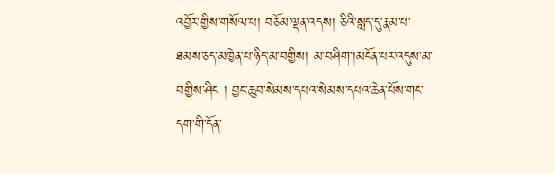འབྱོར་གྱིས་གསོལ་པ། བཅོམ་ལྡན་འདས། ཅིའི་སླད་དུ་རྣམ་པ་ཐམས་ཅད་མཁྱེན་པ་ཉིད་མ་བགྱིས། མ་བཤིག་།མངོན་པར་འདུས་མ་བགྱིས་ཤིང ། བྱང་ཆུབ་སེམས་དཔའ་སེམས་དཔའ་ཆེན་པོས་གང་དག་གི་དོན་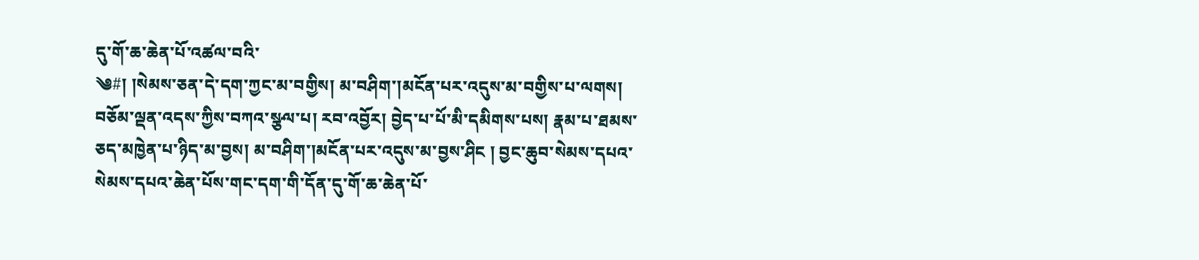དུ་གོ་ཆ་ཆེན་པོ་འཚལ་བའི་
༄#། །སེམས་ཅན་དེ་དག་ཀྱང་མ་བགྱིས། མ་བཤིག་།མངོན་པར་འདུས་མ་བགྱིས་པ་ལགས། བཅོམ་ལྡན་འདས་ཀྱིས་བཀའ་སྩལ་པ། རབ་འབྱོར། བྱེད་པ་པོ་མི་དམིགས་པས། རྣམ་པ་ཐམས་ཅད་མཁྱེན་པ་ཉིད་མ་བྱས། མ་བཤིག་།མངོན་པར་འདུས་མ་བྱས་ཤིང ། བྱང་ཆུབ་སེམས་དཔའ་སེམས་དཔའ་ཆེན་པོས་གང་དག་གི་དོན་དུ་གོ་ཆ་ཆེན་པོ་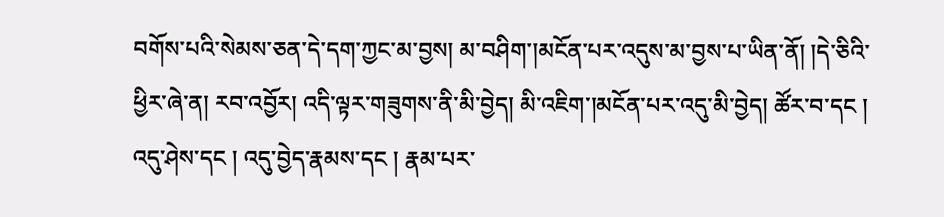བགོས་པའི་སེམས་ཅན་དེ་དག་ཀྱང་མ་བྱས། མ་བཤིག་།མངོན་པར་འདུས་མ་བྱས་པ་ཡིན་ནོ། །དེ་ཅིའི་ཕྱིར་ཞེ་ན། རབ་འབྱོར། འདི་ལྟར་གཟུགས་ནི་མི་བྱེད། མི་འཇིག་།མངོན་པར་འདུ་མི་བྱེད། ཚོར་བ་དང ། འདུ་ཤེས་དང ། འདུ་བྱེད་རྣམས་དང ། རྣམ་པར་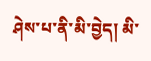ཤེས་པ་ནི་མི་བྱེད། མི་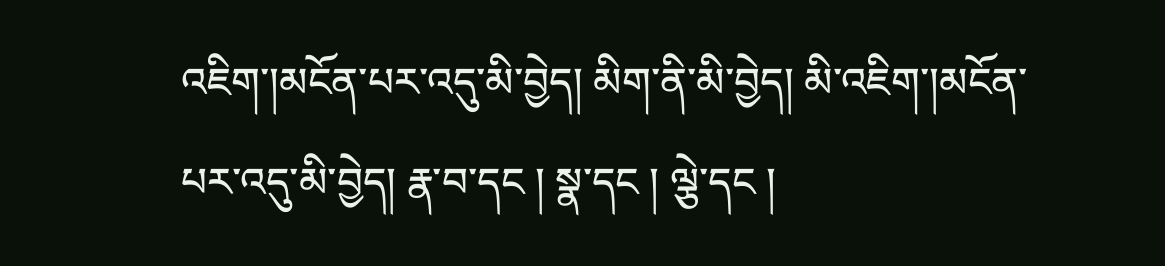འཇིག་།མངོན་པར་འདུ་མི་བྱེད། མིག་ནི་མི་བྱེད། མི་འཇིག་།མངོན་པར་འདུ་མི་བྱེད། རྣ་བ་དང ། སྣ་དང ། ལྕེ་དང །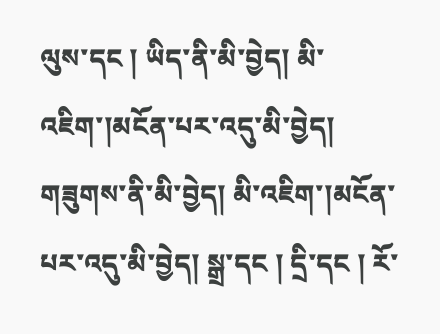ལུས་དང ། ཡིད་ནི་མི་བྱེད། མི་འཇིག་།མངོན་པར་འདུ་མི་བྱེད། གཟུགས་ནི་མི་བྱེད། མི་འཇིག་།མངོན་པར་འདུ་མི་བྱེད། སྒྲ་དང ། དྲི་དང ། རོ་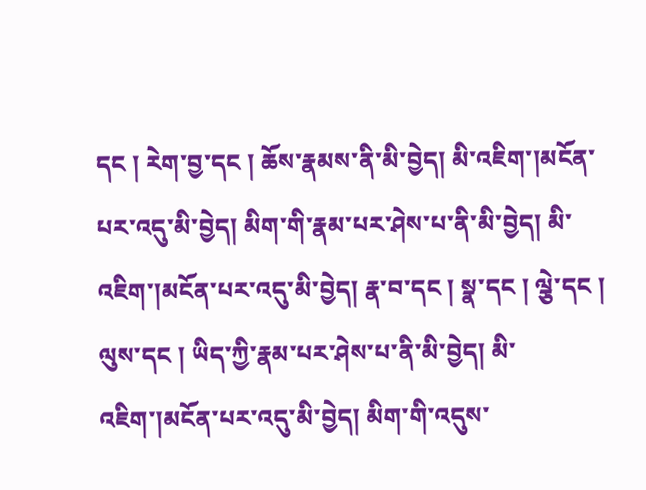དང ། རེག་བྱ་དང ། ཆོས་རྣམས་ནི་མི་བྱེད། མི་འཇིག་།མངོན་པར་འདུ་མི་བྱེད། མིག་གི་རྣམ་པར་ཤེས་པ་ནི་མི་བྱེད། མི་འཇིག་།མངོན་པར་འདུ་མི་བྱེད། རྣ་བ་དང ། སྣ་དང ། ལྕེ་དང ། ལུས་དང ། ཡིད་ཀྱི་རྣམ་པར་ཤེས་པ་ནི་མི་བྱེད། མི་འཇིག་།མངོན་པར་འདུ་མི་བྱེད། མིག་གི་འདུས་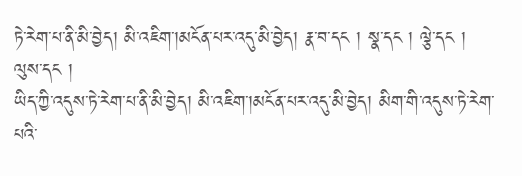ཏེ་རེག་པ་ནི་མི་བྱེད། མི་འཇིག་།མངོན་པར་འདུ་མི་བྱེད། རྣ་བ་དང ། སྣ་དང ། ལྕེ་དང ། ལུས་དང །
ཡིད་ཀྱི་འདུས་ཏེ་རེག་པ་ནི་མི་བྱེད། མི་འཇིག་།མངོན་པར་འདུ་མི་བྱེད། མིག་གི་འདུས་ཏེ་རེག་པའི་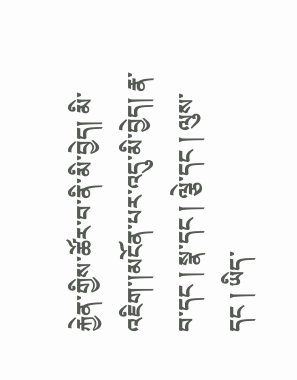རྐྱེན་གྱིས་ཚོར་བ་ནི་མི་བྱེད། མི་འཇིག་།མངོན་པར་འདུ་མི་བྱེད། རྣ་བ་དང ། སྣ་དང ། ལྕེ་དང ། ལུས་དང ། ཡིད་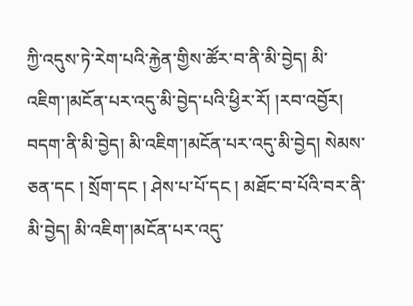ཀྱི་འདུས་ཏེ་རེག་པའི་རྐྱེན་གྱིས་ཚོར་བ་ནི་མི་བྱེད། མི་འཇིག་།མངོན་པར་འདུ་མི་བྱེད་པའི་ཕྱིར་རོ། །རབ་འབྱོར། བདག་ནི་མི་བྱེད། མི་འཇིག་།མངོན་པར་འདུ་མི་བྱེད། སེམས་ཅན་དང ། སྲོག་དང ། ཤེས་པ་པོ་དང ། མཐོང་བ་པོའི་བར་ནི་མི་བྱེད། མི་འཇིག་།མངོན་པར་འདུ་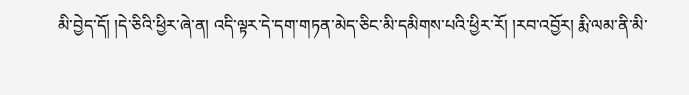མི་བྱེད་དོ། །དེ་ཅིའི་ཕྱིར་ཞེ་ན། འདི་ལྟར་དེ་དག་གཏན་མེད་ཅིང་མི་དམིགས་པའི་ཕྱིར་རོ། །རབ་འབྱོར། རྨི་ལམ་ནི་མི་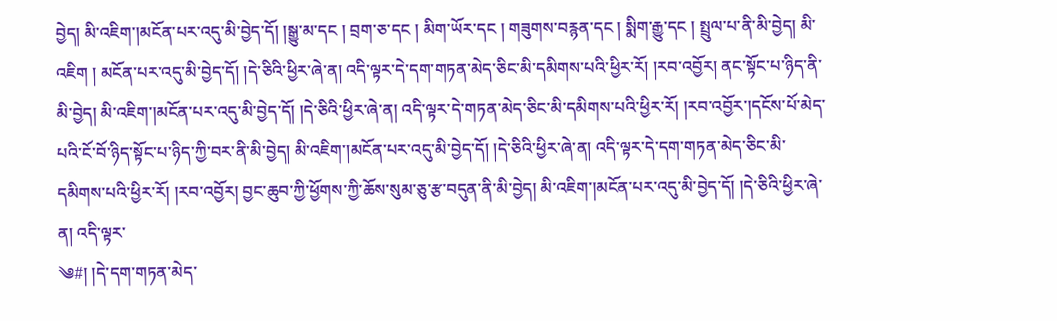བྱེད། མི་འཇིག་།མངོན་པར་འདུ་མི་བྱེད་དོ། །སྒྱུ་མ་དང ། བྲག་ཅ་དང ། མིག་ཡོར་དང ། གཟུགས་བརྙན་དང ། སྨིག་རྒྱུ་དང ། སྤྲུལ་པ་ནི་མི་བྱེད། མི་འཇིག ། མངོན་པར་འདུ་མི་བྱེད་དོ། །དེ་ཅིའི་ཕྱིར་ཞེ་ན། འདི་ལྟར་དེ་དག་གཏན་མེད་ཅིང་མི་དམིགས་པའི་ཕྱིར་རོ། །རབ་འབྱོར། ནང་སྟོང་པ་ཉིད་ནི་མི་བྱེད། མི་འཇིག་།མངོན་པར་འདུ་མི་བྱེད་དོ། །དེ་ཅིའི་ཕྱིར་ཞེ་ན། འདི་ལྟར་དེ་གཏན་མེད་ཅིང་མི་དམིགས་པའི་ཕྱིར་རོ། །རབ་འབྱོར་།དངོས་པོ་མེད་པའི་ངོ་བོ་ཉིད་སྟོང་པ་ཉིད་ཀྱི་བར་ནི་མི་བྱེད། མི་འཇིག་།མངོན་པར་འདུ་མི་བྱེད་དོ། །དེ་ཅིའི་ཕྱིར་ཞེ་ན། འདི་ལྟར་དེ་དག་གཏན་མེད་ཅིང་མི་དམིགས་པའི་ཕྱིར་རོ། །རབ་འབྱོར། བྱང་ཆུབ་ཀྱི་ཕྱོགས་ཀྱི་ཆོས་སུམ་ཅུ་རྩ་བདུན་ནི་མི་བྱེད། མི་འཇིག་།མངོན་པར་འདུ་མི་བྱེད་དོ། །དེ་ཅིའི་ཕྱིར་ཞེ་ན། འདི་ལྟར་
༄#། །དེ་དག་གཏན་མེད་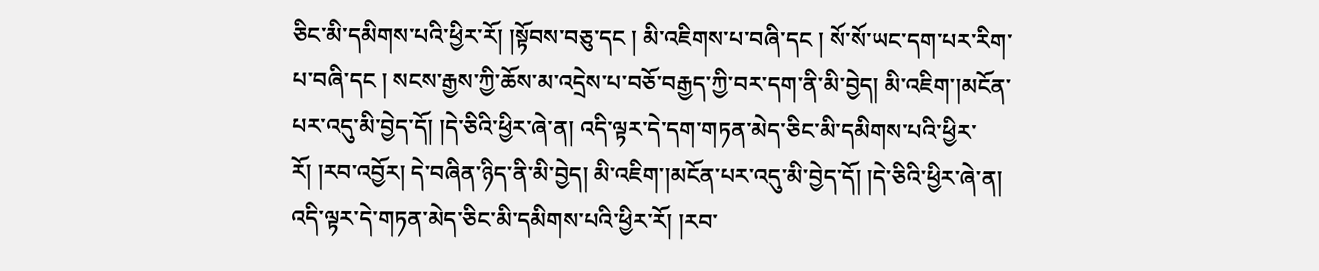ཅིང་མི་དམིགས་པའི་ཕྱིར་རོ། །སྟོབས་བཅུ་དང ། མི་འཇིགས་པ་བཞི་དང ། སོ་སོ་ཡང་དག་པར་རིག་པ་བཞི་དང ། སངས་རྒྱས་ཀྱི་ཆོས་མ་འདྲེས་པ་བཅོ་བརྒྱད་ཀྱི་བར་དག་ནི་མི་བྱེད། མི་འཇིག་།མངོན་པར་འདུ་མི་བྱེད་དོ། །དེ་ཅིའི་ཕྱིར་ཞེ་ན། འདི་ལྟར་དེ་དག་གཏན་མེད་ཅིང་མི་དམིགས་པའི་ཕྱིར་རོ། །རབ་འབྱོར། དེ་བཞིན་ཉིད་ནི་མི་བྱེད། མི་འཇིག་།མངོན་པར་འདུ་མི་བྱེད་དོ། །དེ་ཅིའི་ཕྱིར་ཞེ་ན། འདི་ལྟར་དེ་གཏན་མེད་ཅིང་མི་དམིགས་པའི་ཕྱིར་རོ། །རབ་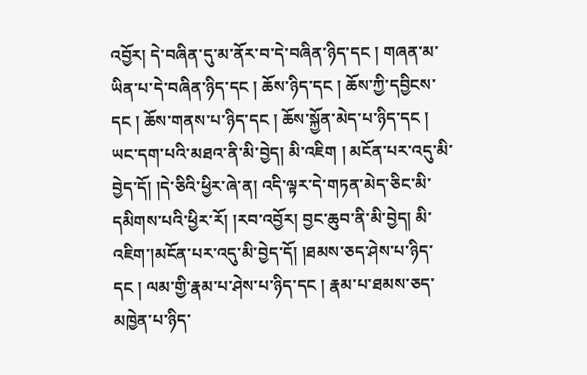འབྱོར། དེ་བཞིན་དུ་མ་ནོར་བ་དེ་བཞིན་ཉིད་དང ། གཞན་མ་ཡིན་པ་དེ་བཞིན་ཉིད་དང ། ཆོས་ཉིད་དང ། ཆོས་ཀྱི་དབྱིངས་དང ། ཆོས་གནས་པ་ཉིད་དང ། ཆོས་སྐྱོན་མེད་པ་ཉིད་དང ། ཡང་དག་པའི་མཐའ་ནི་མི་བྱེད། མི་འཇིག ། མངོན་པར་འདུ་མི་བྱེད་དོ། །དེ་ཅིའི་ཕྱིར་ཞེ་ན། འདི་ལྟར་དེ་གཏན་མེད་ཅིང་མི་དམིགས་པའི་ཕྱིར་རོ། །རབ་འབྱོར། བྱང་ཆུབ་ནི་མི་བྱེད། མི་འཇིག་།མངོན་པར་འདུ་མི་བྱེད་དོ། །ཐམས་ཅད་ཤེས་པ་ཉིད་དང ། ལམ་གྱི་རྣམ་པ་ཤེས་པ་ཉིད་དང ། རྣམ་པ་ཐམས་ཅད་མཁྱེན་པ་ཉིད་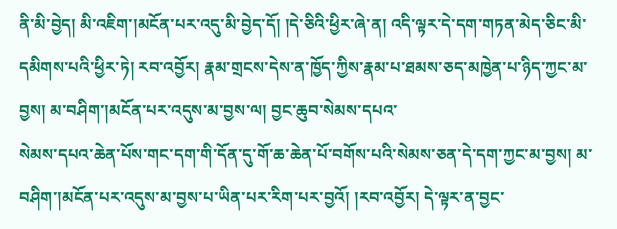ནི་མི་བྱེད། མི་འཇིག་།མངོན་པར་འདུ་མི་བྱེད་དོ། །དེ་ཅིའི་ཕྱིར་ཞེ་ན། འདི་ལྟར་དེ་དག་གཏན་མེད་ཅིང་མི་དམིགས་པའི་ཕྱིར་ཏེ། རབ་འབྱོར། རྣམ་གྲངས་དེས་ན་ཁྱོད་ཀྱིས་རྣམ་པ་ཐམས་ཅད་མཁྱེན་པ་ཉིད་ཀྱང་མ་བྱས། མ་བཤིག་།མངོན་པར་འདུས་མ་བྱས་ལ། བྱང་ཆུབ་སེམས་དཔའ་
སེམས་དཔའ་ཆེན་པོས་གང་དག་གི་དོན་དུ་གོ་ཆ་ཆེན་པོ་བགོས་པའི་སེམས་ཅན་དེ་དག་ཀྱང་མ་བྱས། མ་བཤིག་།མངོན་པར་འདུས་མ་བྱས་པ་ཡིན་པར་རིག་པར་བྱའོ། །རབ་འབྱོར། དེ་ལྟར་ན་བྱང་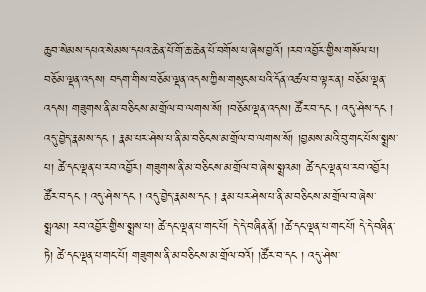ཆུབ་སེམས་དཔའ་སེམས་དཔའ་ཆེན་པོ་གོ་ཆ་ཆེན་པོ་བགོས་པ་ཞེས་བྱའོ། །རབ་འབྱོར་གྱིས་གསོལ་པ། བཅོམ་ལྡན་འདས། བདག་གིས་བཅོམ་ལྡན་འདས་ཀྱིས་གསུངས་པའི་དོན་འཚལ་བ་ལྟར་ན། བཅོམ་ལྡན་འདས། གཟུགས་ནི་མ་བཅིངས་མ་གྲོལ་བ་ལགས་སོ། །བཅོམ་ལྡན་འདས། ཚོར་བ་དང ། འདུ་ཤེས་དང ། འདུ་བྱེད་རྣམས་དང ། རྣམ་པར་ཤེས་པ་ནི་མ་བཅིངས་མ་གྲོལ་བ་ལགས་སོ། །བྱམས་མའི་བུ་གང་པོས་སྨྲས་པ། ཚེ་དང་ལྡན་པ་རབ་འབྱོར། གཟུགས་ནི་མ་བཅིངས་མ་གྲོལ་བ་ཞེས་སྨྲའམ། ཚེ་དང་ལྡན་པ་རབ་འབྱོར། ཚོར་བ་དང ། འདུ་ཤེས་དང ། འདུ་བྱེད་རྣམས་དང ། རྣམ་པར་ཤེས་པ་ནི་མ་བཅིངས་མ་གྲོལ་བ་ཞེས་སྨྲའམ། རབ་འབྱོར་གྱིས་སྨྲས་པ། ཚེ་དང་ལྡན་པ་གང་པོ། དེ་དེ་བཞིན་ནོ། །ཚེ་དང་ལྡན་པ་གང་པོ། དེ་དེ་བཞིན་ཏེ། ཚེ་དང་ལྡན་པ་གང་པོ། གཟུགས་ནི་མ་བཅིངས་མ་གྲོལ་བའོ། །ཚོར་བ་དང ། འདུ་ཤེས་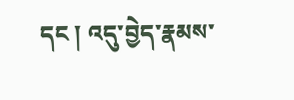དང ། འདུ་བྱེད་རྣམས་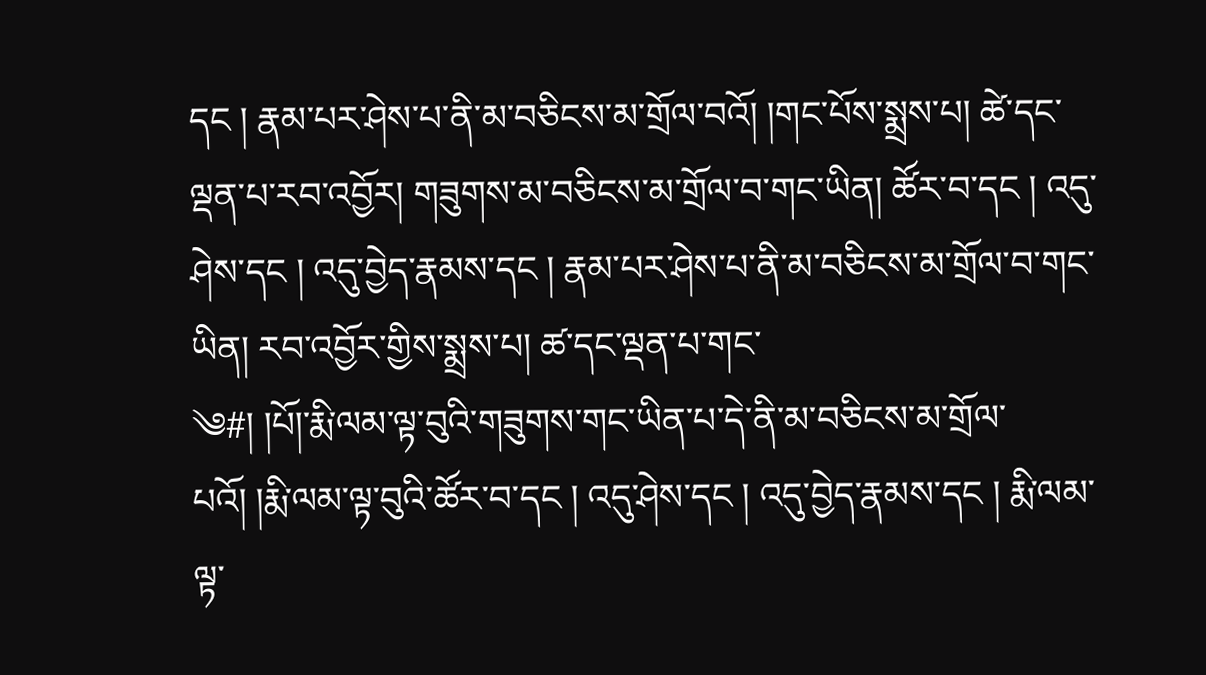དང ། རྣམ་པར་ཤེས་པ་ནི་མ་བཅིངས་མ་གྲོལ་བའོ། །གང་པོས་སྨྲས་པ། ཚེ་དང་ལྡན་པ་རབ་འབྱོར། གཟུགས་མ་བཅིངས་མ་གྲོལ་བ་གང་ཡིན། ཚོར་བ་དང ། འདུ་ཤེས་དང ། འདུ་བྱེད་རྣམས་དང ། རྣམ་པར་ཤེས་པ་ནི་མ་བཅིངས་མ་གྲོལ་བ་གང་ཡིན། རབ་འབྱོར་གྱིས་སྨྲས་པ། ཚ་དང་ལྡན་པ་གང་
༄#། །པོ།་རྨི་ལམ་ལྟ་བུའི་གཟུགས་གང་ཡིན་པ་དེ་ནི་མ་བཅིངས་མ་གྲོལ་པའོ། །རྨི་ལམ་ལྟ་བུའི་ཚོར་བ་དང ། འདུ་ཤེས་དང ། འདུ་བྱེད་རྣམས་དང ། རྨི་ལམ་ལྟ་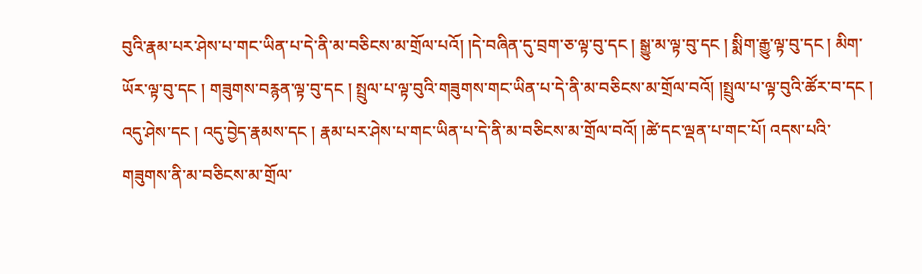བུའི་རྣམ་པར་ཤེས་པ་གང་ཡིན་པ་དེ་ནི་མ་བཅིངས་མ་གྲོལ་པའོ། །དེ་བཞིན་དུ་བྲག་ཅ་ལྟ་བུ་དང ། སྒྱུ་མ་ལྟ་བུ་དང ། སྨིག་རྒྱུ་ལྟ་བུ་དང ། མིག་ཡོར་ལྟ་བུ་དང ། གཟུགས་བརྙན་ལྟ་བུ་དང ། སྤྲུལ་པ་ལྟ་བུའི་གཟུགས་གང་ཡིན་པ་དེ་ནི་མ་བཅིངས་མ་གྲོལ་བའོ། །སྤྲུལ་པ་ལྟ་བུའི་ཚོར་བ་དང ། འདུ་ཤེས་དང ། འདུ་བྱེད་རྣམས་དང ། རྣམ་པར་ཤེས་པ་གང་ཡིན་པ་དེ་ནི་མ་བཅིངས་མ་གྲོལ་བའོ། །ཚེ་དང་ལྡན་པ་གང་པོ། འདས་པའི་གཟུགས་ནི་མ་བཅིངས་མ་གྲོལ་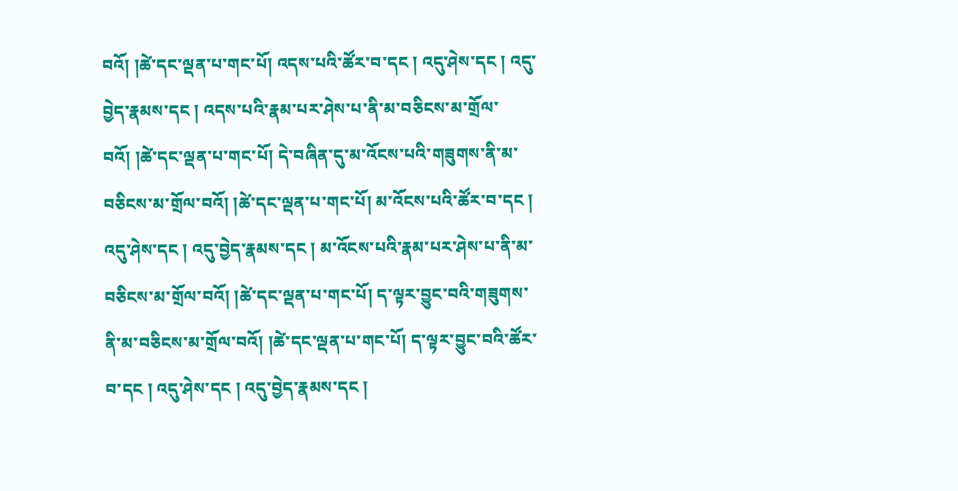བའོ། །ཚེ་དང་ལྡན་པ་གང་པོ། འདས་པའི་ཚོར་བ་དང ། འདུ་ཤེས་དང ། འདུ་བྱེད་རྣམས་དང ། འདས་པའི་རྣམ་པར་ཤེས་པ་ནི་མ་བཅིངས་མ་གྲོལ་བའོ། །ཚེ་དང་ལྡན་པ་གང་པོ། དེ་བཞིན་དུ་མ་འོངས་པའི་གཟུགས་ནི་མ་བཅིངས་མ་གྲོལ་བའོ། །ཚེ་དང་ལྡན་པ་གང་པོ། མ་འོངས་པའི་ཚོར་བ་དང ། འདུ་ཤེས་དང ། འདུ་བྱེད་རྣམས་དང ། མ་འོངས་པའི་རྣམ་པར་ཤེས་པ་ནི་མ་བཅིངས་མ་གྲོལ་བའོ། །ཚེ་དང་ལྡན་པ་གང་པོ། ད་ལྟར་བྱུང་བའི་གཟུགས་ནི་མ་བཅིངས་མ་གྲོལ་བའོ། །ཚེ་དང་ལྡན་པ་གང་པོ། ད་ལྟར་བྱུང་བའི་ཚོར་བ་དང ། འདུ་ཤེས་དང ། འདུ་བྱེད་རྣམས་དང །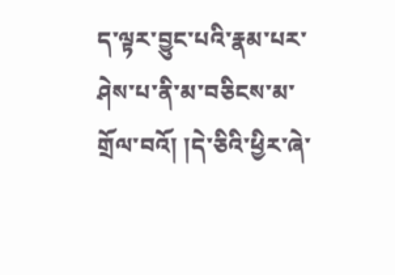ད་ལྟར་བྱུང་པའི་རྣམ་པར་ཤེས་པ་ནི་མ་བཅིངས་མ་གྲོལ་བའོ། །དེ་ཅིའི་ཕྱིར་ཞེ་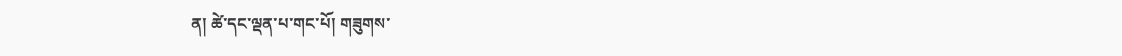ན། ཚེ་དང་ལྡན་པ་གང་པོ། གཟུགས་